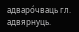адваро́чваць гл. адвярнуць.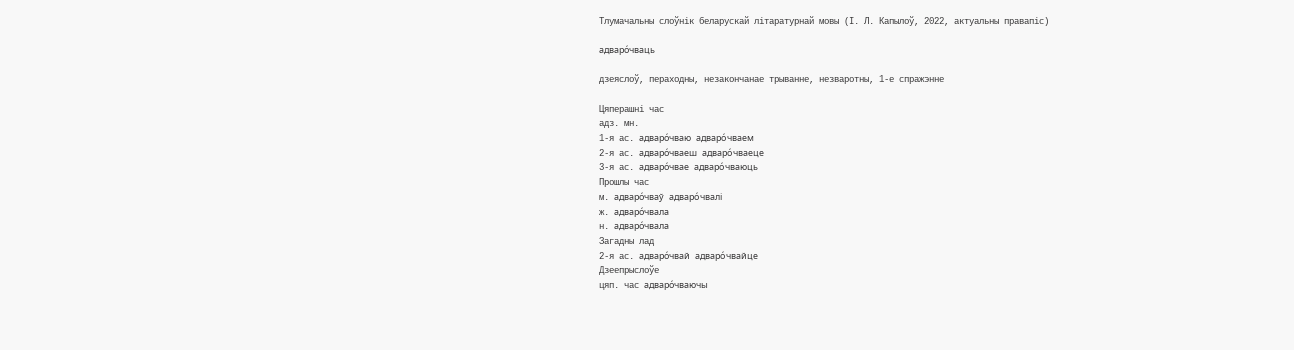Тлумачальны слоўнік беларускай літаратурнай мовы (І. Л. Капылоў, 2022, актуальны правапіс)

адваро́чваць

дзеяслоў, пераходны, незакончанае трыванне, незваротны, 1-е спражэнне

Цяперашні час
адз. мн.
1-я ас. адваро́чваю адваро́чваем
2-я ас. адваро́чваеш адваро́чваеце
3-я ас. адваро́чвае адваро́чваюць
Прошлы час
м. адваро́чваў адваро́чвалі
ж. адваро́чвала
н. адваро́чвала
Загадны лад
2-я ас. адваро́чвай адваро́чвайце
Дзеепрыслоўе
цяп. час адваро́чваючы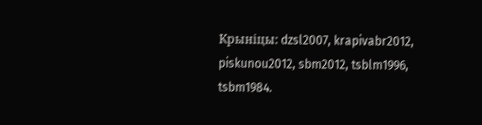Крыніцы: dzsl2007, krapivabr2012, piskunou2012, sbm2012, tsblm1996, tsbm1984.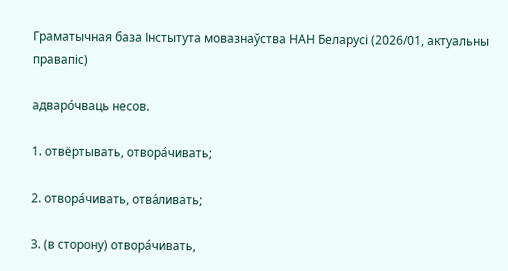Граматычная база Інстытута мовазнаўства НАН Беларусі (2026/01, актуальны правапіс)

адваро́чваць несов.

1. отвёртывать, отвора́чивать;

2. отвора́чивать, отва́ливать;

3. (в сторону) отвора́чивать,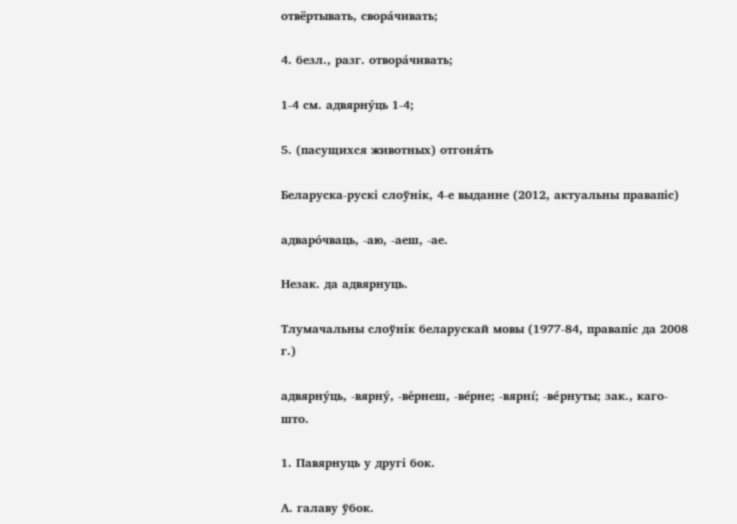отвёртывать, свора́чивать;

4. безл., разг. отвора́чивать;

1-4 см. адвярну́ць 1-4;

5. (пасущихся животных) отгоня́ть

Беларуска-рускі слоўнік, 4-е выданне (2012, актуальны правапіс)

адваро́чваць, ‑аю, ‑аеш, ‑ае.

Незак. да адвярнуць.

Тлумачальны слоўнік беларускай мовы (1977-84, правапіс да 2008 г.)

адвярну́ць, -вярну́, -ве́рнеш, -ве́рне; -вярні́; -ве́рнуты; зак., каго-што.

1. Павярнуць у другі бок.

А. галаву ўбок.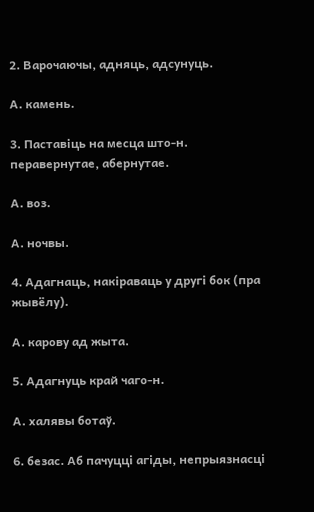2. Варочаючы, адняць, адсунуць.

А. камень.

3. Паставіць на месца што-н. перавернутае, абернутае.

А. воз.

А. ночвы.

4. Адагнаць, накіраваць у другі бок (пра жывёлу).

А. карову ад жыта.

5. Адагнуць край чаго-н.

А. халявы ботаў.

6. безас. Аб пачуцці агіды, непрыязнасці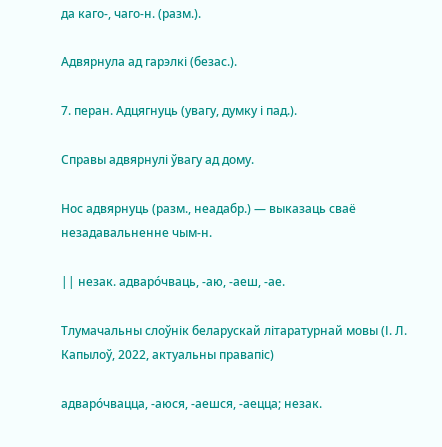да каго-, чаго-н. (разм.).

Адвярнула ад гарэлкі (безас.).

7. перан. Адцягнуць (увагу, думку і пад.).

Справы адвярнулі ўвагу ад дому.

Нос адвярнуць (разм., неадабр.) — выказаць сваё незадавальненне чым-н.

|| незак. адваро́чваць, -аю, -аеш, -ае.

Тлумачальны слоўнік беларускай літаратурнай мовы (І. Л. Капылоў, 2022, актуальны правапіс)

адваро́чвацца, ‑аюся, ‑аешся, ‑аецца; незак.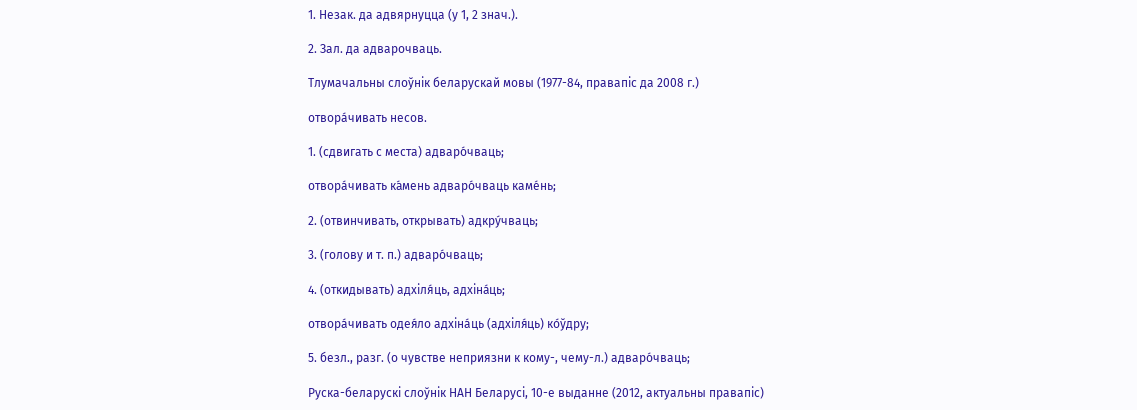1. Незак. да адвярнуцца (у 1, 2 знач.).

2. Зал. да адварочваць.

Тлумачальны слоўнік беларускай мовы (1977-84, правапіс да 2008 г.)

отвора́чивать несов.

1. (сдвигать с места) адваро́чваць;

отвора́чивать ка́мень адваро́чваць каме́нь;

2. (отвинчивать, открывать) адкру́чваць;

3. (голову и т. п.) адваро́чваць;

4. (откидывать) адхіля́ць, адхіна́ць;

отвора́чивать одея́ло адхіна́ць (адхіля́ць) ко́ўдру;

5. безл., разг. (о чувстве неприязни к кому-, чему-л.) адваро́чваць;

Руска-беларускі слоўнік НАН Беларусі, 10-е выданне (2012, актуальны правапіс)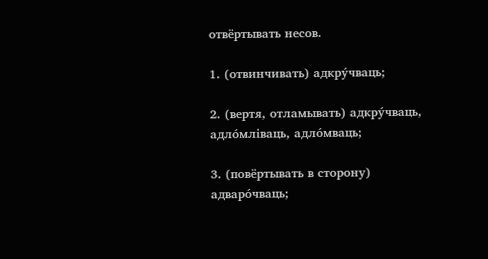отвёртывать несов.

1. (отвинчивать) адкру́чваць;

2. (вертя, отламывать) адкру́чваць, адло́мліваць, адло́мваць;

3. (повёртывать в сторону) адваро́чваць;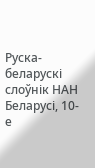Руска-беларускі слоўнік НАН Беларусі, 10-е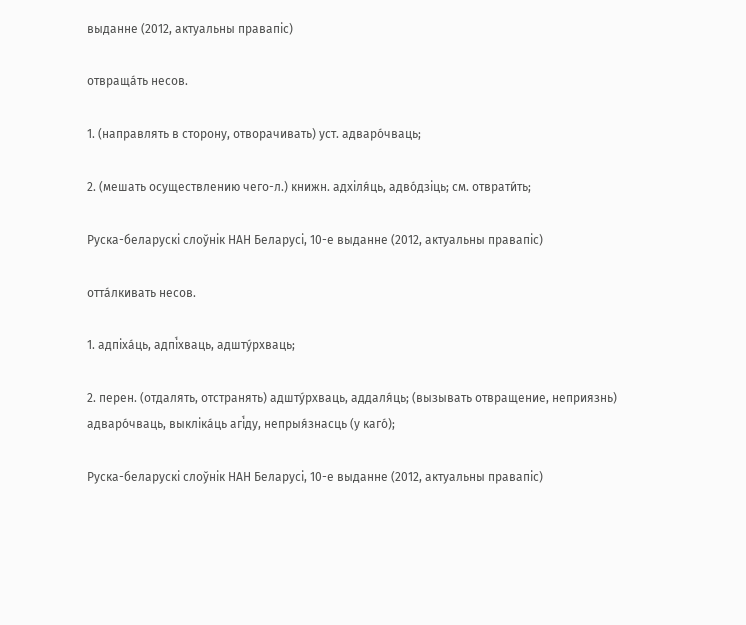выданне (2012, актуальны правапіс)

отвраща́ть несов.

1. (направлять в сторону, отворачивать) уст. адваро́чваць;

2. (мешать осуществлению чего-л.) книжн. адхіля́ць, адво́дзіць; см. отврати́ть;

Руска-беларускі слоўнік НАН Беларусі, 10-е выданне (2012, актуальны правапіс)

отта́лкивать несов.

1. адпіха́ць, адпі́хваць, адшту́рхваць;

2. перен. (отдалять, отстранять) адшту́рхваць, аддаля́ць; (вызывать отвращение, неприязнь) адваро́чваць, выкліка́ць агі́ду, непрыя́знасць (у каго́);

Руска-беларускі слоўнік НАН Беларусі, 10-е выданне (2012, актуальны правапіс)